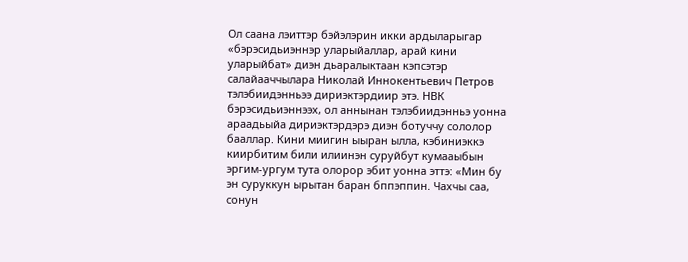Ол саана лэиттэр бэйэлэрин икки ардыларыгар «бэрэсидьиэннэр уларыйаллар, арай кини уларыйбат» диэн дьаралыктаан кэпсэтэр салайааччылара Николай Иннокентьевич Петров тэлэбиидэнньээ дириэктэрдиир этэ. НВК бэрэсидьиэннээх, ол аннынан тэлэбиидэнньэ уонна араадьыйа дириэктэрдэрэ диэн ботуччу сололор бааллар. Кини миигин ыыран ылла, кэбиниэккэ киирбитим били илиинэн суруйбут кумааыбын эргим-ургум тута олорор эбит уонна эттэ: «Мин бу эн суруккун ырытан баран бппэппин. Чахчы саа, сонун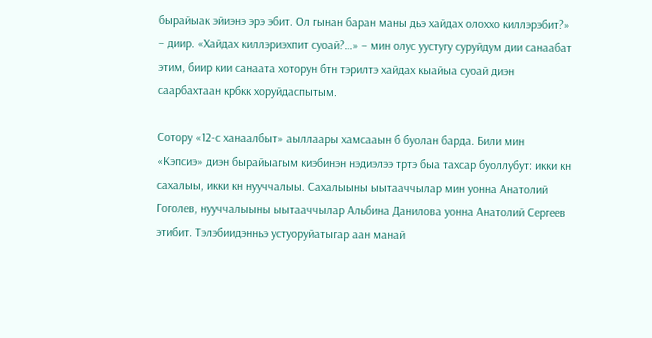бырайыак эйиэнэ эрэ эбит. Ол гынан баран маны дьэ хайдах олоххо киллэрэбит?» – диир. «Хайдах киллэриэхпит суоай?…» – мин олус уустугу суруйдум дии санаабат этим, биир кии санаата хоторун бтн тэрилтэ хайдах кыайыа суоай диэн саарбахтаан крбкк хоруйдаспытым.

Сотору «12-с ханаалбыт» аыллаары хамсааын б буолан барда. Били мин «Кэпсиэ» диэн бырайыагым киэбинэн нэдиэлээ тртэ быа тахсар буоллубут: икки кн сахалыы, икки кн нууччалыы. Сахалыыны ыытааччылар мин уонна Анатолий Гоголев, нууччалыыны ыытааччылар Альбина Данилова уонна Анатолий Сергеев этибит. Тэлэбиидэнньэ устуоруйатыгар аан манай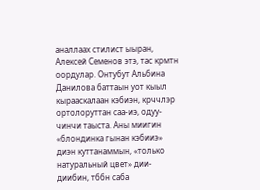аналлаах стилист ыыран, Алексей Семенов этэ, тас крмтн оордулар. Онтубут Альбина Данилова баттаын уот кыыл кырааскалаан кэбиэн, крччлэр ортолоруттан саа-иэ, одуу-чинчи таыста. Аны миигин «блондинка гынан кэбииэ» диэн куттанаммын, «только натуральный цвет» дии-диибин, тббн саба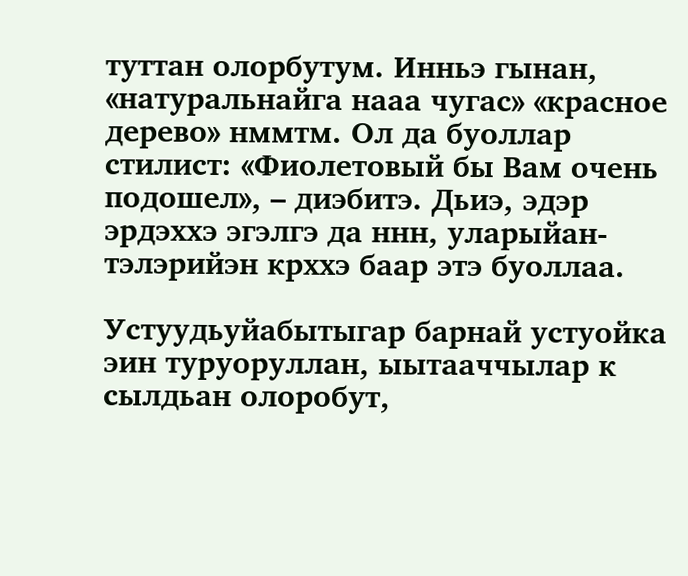туттан олорбутум. Инньэ гынан, «натуральнайга нааа чугас» «красное дерево» нммтм. Ол да буоллар стилист: «Фиолетовый бы Вам очень подошел», – диэбитэ. Дьиэ, эдэр эрдэххэ эгэлгэ да ннн, уларыйан-тэлэрийэн крххэ баар этэ буоллаа.

Устуудьуйабытыгар барнай устуойка эин туруоруллан, ыытааччылар к сылдьан олоробут,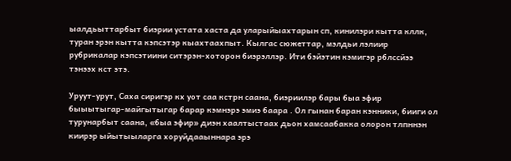ыалдьыттарбыт биэрии устата хаста да уларыйыахтарын сп, кинилэри кытта кллк, туран эрэн кытта кэпсэтэр кыахтаахпыт. Кылгас сюжеттар, мэлдьи лэлиир рубрикалар кэпсэтиини ситэрэн-хоторон биэрэллэр. Ити бэйэтин кэмигэр рблссйээ тэнээх кст этэ.

Уруут-урут, Саха сиригэр кх уот саа кстрн саана, биэриилэр бары быа эфир быыытыгар-майгытыгар барар кэмнэрэ эмиэ баара . Ол гынан баран кэнники, бииги ол турунарбыт саана, «быа эфир» диэн хаалтыстаах дьон хамсаабакка олорон тлпннэн киирэр ыйытыыларга хоруйдааыннара эрэ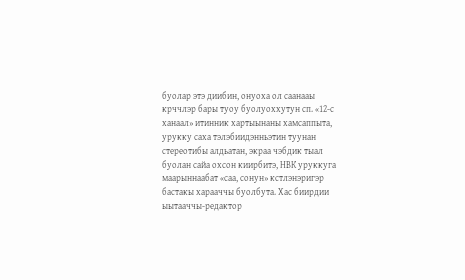буолар этэ диибин, онуоха ол саанааы крччлэр бары туоу буолуоххутун сп. «12-с ханаал» итинник хартыынаны хамсаппыта, урукку саха тэлэбиидэнньэтин туунан стереотибы алдьатан, экраа чэбдик тыал буолан сайа охсон киирбитэ, НВК уруккуга маарыннаабат «саа, сонун» кстлэнэригэр бастакы харааччы буолбута. Хас биирдии ыытааччы-редактор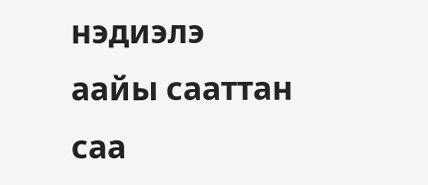нэдиэлэ аайы сааттан саа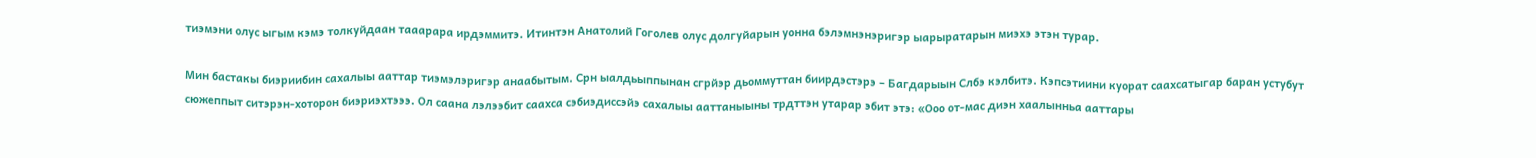тиэмэни олус ыгым кэмэ толкуйдаан тааарара ирдэммитэ. Итинтэн Анатолий Гоголев олус долгуйарын уонна бэлэмнэнэригэр ыарыратарын миэхэ этэн турар.

Мин бастакы биэриибин сахалыы ааттар тиэмэлэригэр анаабытым. Срн ыалдьыппынан сгрйэр дьоммуттан биирдэстэрэ – Багдарыын Слбэ кэлбитэ. Кэпсэтиини куорат саахсатыгар баран устубут сюжеппыт ситэрэн-хоторон биэриэхтэээ. Ол саана лэлээбит саахса сэбиэдиссэйэ сахалыы ааттаныыны трдттэн утарар эбит этэ: «Ооо от-мас диэн хаалынньа ааттары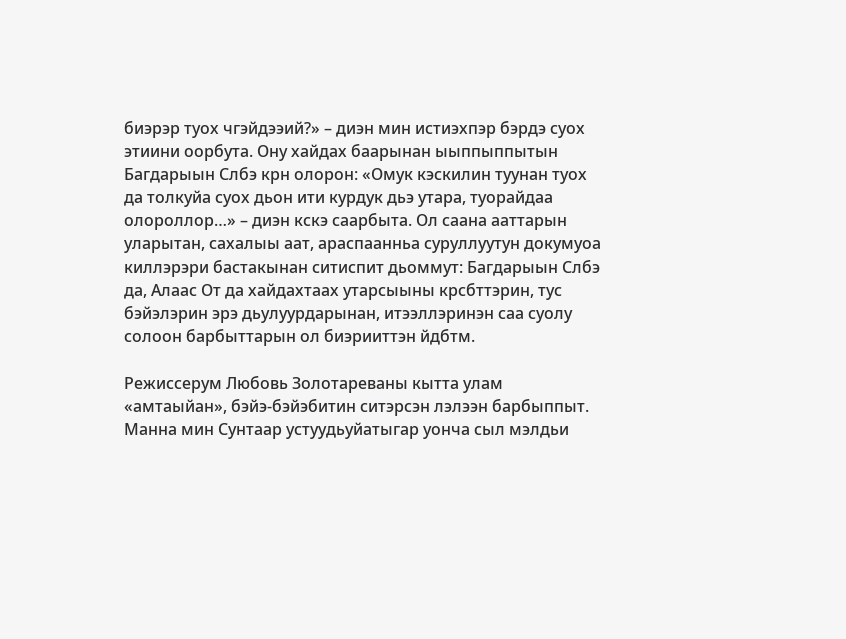биэрэр туох чгэйдээий?» – диэн мин истиэхпэр бэрдэ суох этиини оорбута. Ону хайдах баарынан ыыппыппытын Багдарыын Слбэ крн олорон: «Омук кэскилин туунан туох да толкуйа суох дьон ити курдук дьэ утара, туорайдаа олороллор…» – диэн кскэ саарбыта. Ол саана ааттарын уларытан, сахалыы аат, араспаанньа суруллуутун докумуоа киллэрэри бастакынан ситиспит дьоммут: Багдарыын Слбэ да, Алаас От да хайдахтаах утарсыыны крсбттэрин, тус бэйэлэрин эрэ дьулуурдарынан, итээллэринэн саа суолу солоон барбыттарын ол биэрииттэн йдбтм.

Режиссерум Любовь Золотареваны кытта улам «амтаыйан», бэйэ-бэйэбитин ситэрсэн лэлээн барбыппыт. Манна мин Сунтаар устуудьуйатыгар уонча сыл мэлдьи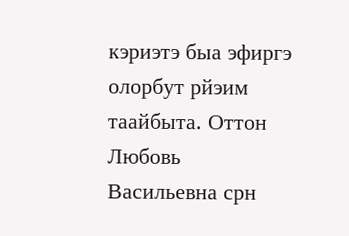кэриэтэ быа эфиргэ олорбут рйэим таайбыта. Оттон Любовь Васильевна срн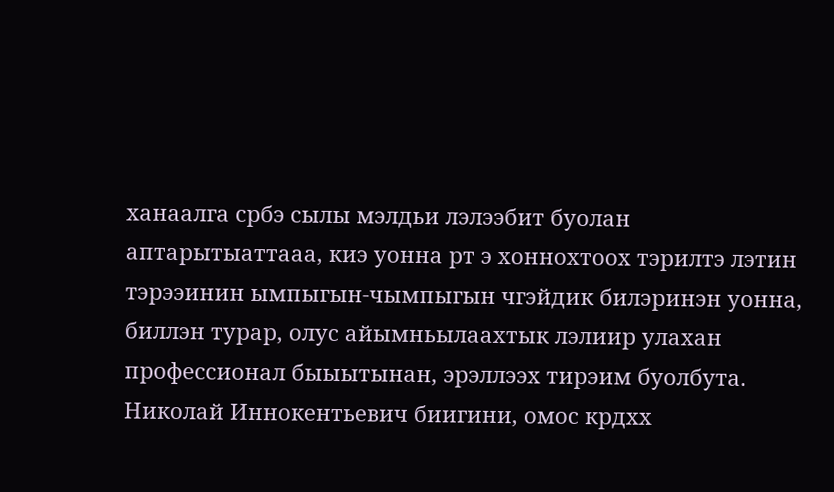ханаалга србэ сылы мэлдьи лэлээбит буолан аптарытыаттааа, киэ уонна рт э хоннохтоох тэрилтэ лэтин тэрээинин ымпыгын-чымпыгын чгэйдик билэринэн уонна, биллэн турар, олус айымньылаахтык лэлиир улахан профессионал быыытынан, эрэллээх тирэим буолбута. Николай Иннокентьевич биигини, омос крдхх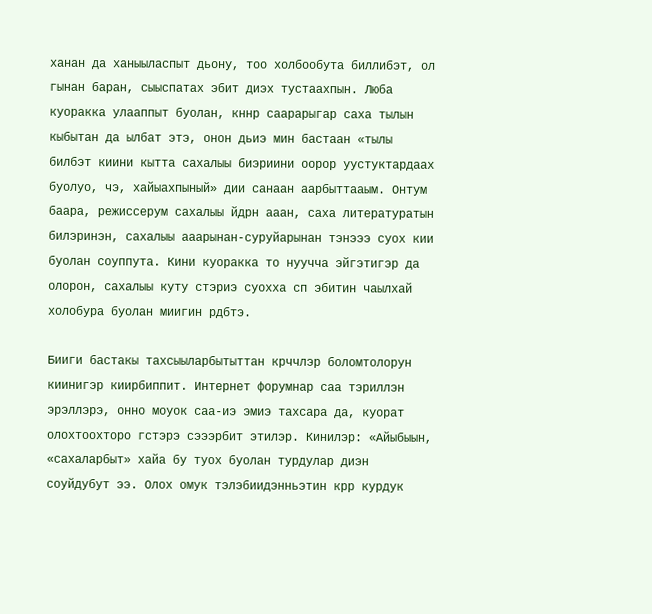ханан да ханыыласпыт дьону, тоо холбообута биллибэт, ол гынан баран, сыыспатах эбит диэх тустаахпын. Люба куоракка улааппыт буолан, кннр саарарыгар саха тылын кыбытан да ылбат этэ, онон дьиэ мин бастаан «тылы билбэт киини кытта сахалыы биэриини оорор уустуктардаах буолуо, чэ, хайыахпыный» дии санаан аарбыттааым. Онтум баара, режиссерум сахалыы йдрн ааан, саха литературатын билэринэн, сахалыы ааарынан-суруйарынан тэнэээ суох кии буолан соуппута. Кини куоракка то нуучча эйгэтигэр да олорон, сахалыы куту стэриэ суохха сп эбитин чаылхай холобура буолан миигин рдбтэ.

Бииги бастакы тахсыыларбытыттан крччлэр боломтолорун киинигэр киирбиппит. Интернет форумнар саа тэриллэн эрэллэрэ, онно моуок саа-иэ эмиэ тахсара да, куорат олохтоохторо гстэрэ сэээрбит этилэр. Кинилэр: «Айыбыын, «сахаларбыт» хайа бу туох буолан турдулар диэн соуйдубут ээ. Олох омук тэлэбиидэнньэтин крр курдук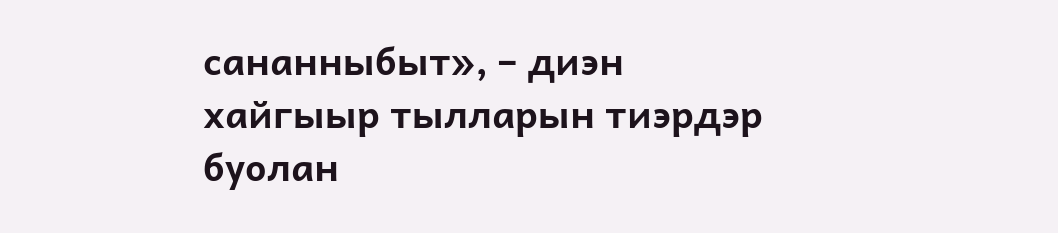сананныбыт», – диэн хайгыыр тылларын тиэрдэр буолан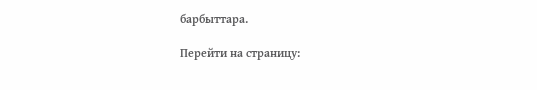барбыттара.

Перейти на страницу: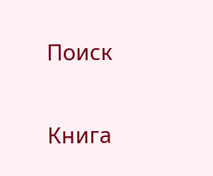Поиск

Книга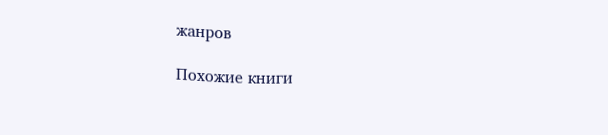жанров

Похожие книги